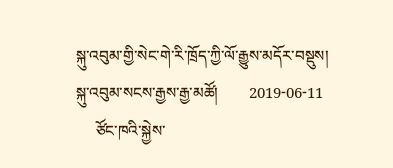སྐུ་འབུམ་གྱི་སེང་གེ་རི་ཁྲོད་ཀྱི་ལོ་རྒྱུས་མདོར་བསྡུས།
སྐུ་འབུམ་སངས་རྒྱས་རྒྱ་མཚོ།        2019-06-11
     ཙོང་ཁའི་སྐྱེས་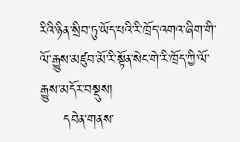རིའི་ཉིན་སྲིབ་ཏུ་ཡོད་པའི་རི་ཁྲོད་འགའ་ཞིག་གི་ལོ་རྒྱུས་མཛུབ་མོ་རི་སྟོན་སེང་གེ་རི་ཁྲོད་ཀྱི་ལོ་རྒྱུས་མདོར་བསྡུས།
     དབེན་གནས་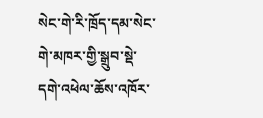སེང་གེ་རི་ཁྲོད་དམ་སེང་གེ་མཁར་གྱི་སྒྲུབ་སྡེ་དགེ་འཕེལ་ཆོས་འཁོར་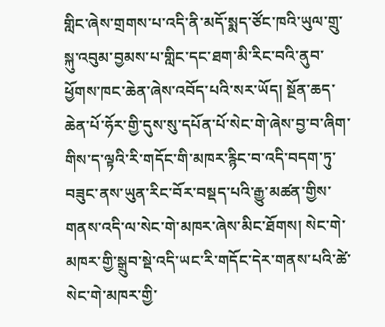གླིང་ཞེས་གྲགས་པ་འདི་ནི་མདོ་སྨད་ཙོང་ཁའི་ཡུལ་གྲུ་སྐུ་འབུམ་བྱམས་པ་གླིང་དང་ཐག་མི་རིང་བའི་ནུབ་ཕྱོགས་ཁང་ཆེན་ཞེས་འབོད་པའི་སར་ཡོད། སྔོན་ཆད་ཆེན་པོ་ཧོར་གྱི་དུས་སུ་དཔོན་པོ་སེང་གེ་ཞེས་བྱ་བ་ཞིག་གིས་ད་ལྟའི་རི་གདོང་གི་མཁར་རྙིང་བ་འདི་བདག་ཏུ་བཟུང་ནས་ཡུན་རིང་བོར་བསྡད་པའི་རྒྱུ་མཚན་གྱིས་གནས་འདི་ལ་སེང་གེ་མཁར་ཞེས་མིང་ཐོགས། སེང་གེ་མཁར་གྱི་སྒྲུབ་སྡེ་འདི་ཡང་རི་གདོང་དེར་གནས་པའི་ཚེ་སེང་གེ་མཁར་གྱི་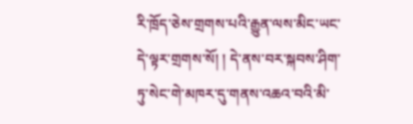རི་ཁྲོད་ཅེས་གྲགས་པའི་རྒྱུན་ལས་མིང་ཡང་དེ་ལྟར་གྲགས་སོ། ། དེ་ནས་བར་སྐབས་ཤིག་ཏུ་སེང་གེ་མཁར་དུ་གནས་འཆའ་བའི་མི་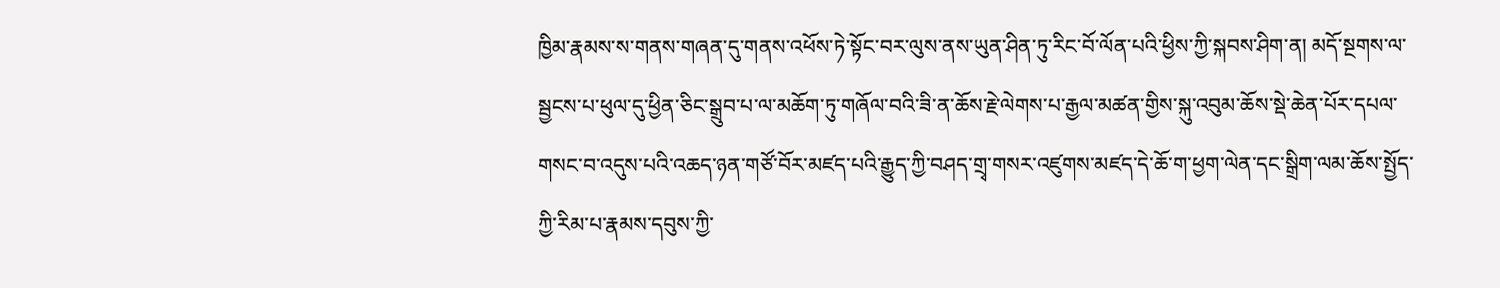ཁྱིམ་རྣམས་ས་གནས་གཞན་དུ་གནས་འཕོས་ཏེ་སྟོང་བར་ལུས་ནས་ཡུན་ཤིན་ཏུ་རིང་བོ་ལོན་པའི་ཕྱིས་ཀྱི་སྐབས་ཤིག་ན། མདོ་སྔགས་ལ་སྦྱངས་པ་ཕུལ་དུ་ཕྱིན་ཅིང་སྒྲུབ་པ་ལ་མཆོག་ཏུ་གཞོལ་བའི་ཟི་ན་ཆོས་རྗེ་ལེགས་པ་རྒྱལ་མཚན་གྱིས་སྐུ་འབུམ་ཆོས་སྡེ་ཆེན་པོར་དཔལ་གསང་བ་འདུས་པའི་འཆད་ཉན་གཙོ་བོར་མཛད་པའི་རྒྱུད་ཀྱི་བཤད་གྲྭ་གསར་འཛུགས་མཛད་དེ་ཆོ་ག་ཕྱག་ལེན་དང་སྒྲིག་ལམ་ཆོས་སྤྱོད་ཀྱི་རིམ་པ་རྣམས་དབུས་ཀྱི་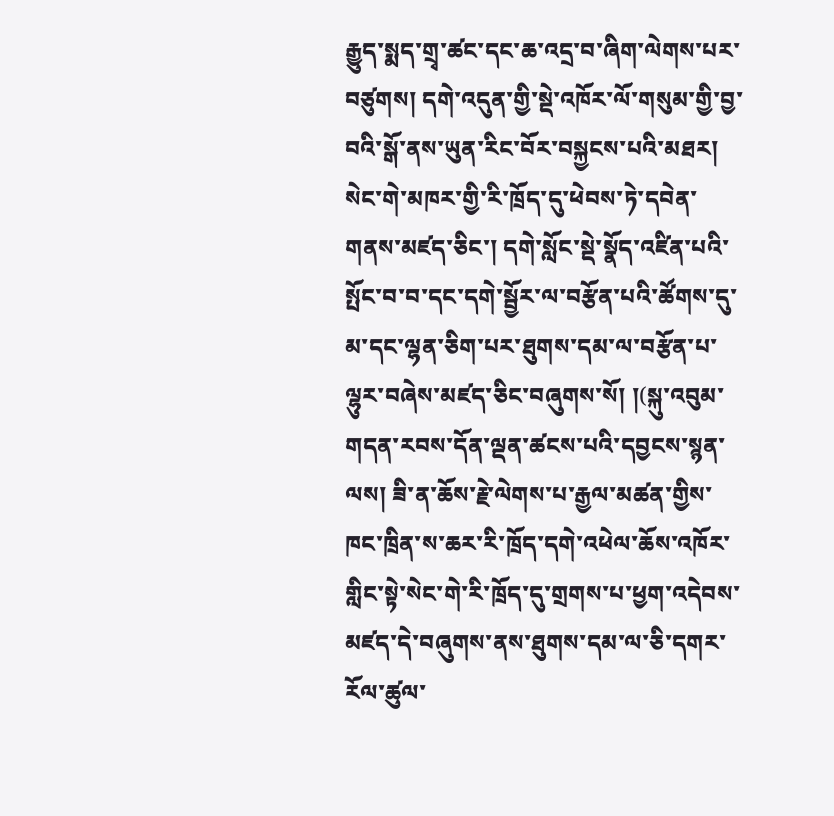རྒྱུད་སྨད་གྲྭ་ཚང་དང་ཆ་འདྲ་བ་ཞིག་ལེགས་པར་བཙུགས། དགེ་འདུན་གྱི་སྡེ་འཁོར་ལོ་གསུམ་གྱི་བྱ་བའི་སྒོ་ནས་ཡུན་རིང་བོར་བསྐྱངས་པའི་མཐར། སེང་གེ་མཁར་གྱི་རི་ཁྲོད་དུ་ཕེབས་ཏེ་དབེན་གནས་མཛད་ཅིང་། དགེ་སློང་སྡེ་སྣོད་འཛིན་པའི་སྤོང་བ་བ་དང་དགེ་སྦྱོར་ལ་བརྩོན་པའི་ཚོགས་དུ་མ་དང་ལྷན་ཅིག་པར་ཐུགས་དམ་ལ་བརྩོན་པ་ལྷུར་བཞེས་མཛད་ཅིང་བཞུགས་སོ། །(སྐུ་འབུམ་གདན་རབས་དོན་ལྡན་ཚངས་པའི་དབྱངས་སྙན་ལས། ཟི་ན་ཆོས་རྗེ་ལེགས་པ་རྒྱལ་མཚན་གྱིས་ཁང་ཁྲིན་ས་ཆར་རི་ཁྲོད་དགེ་འཕེལ་ཆོས་འཁོར་གླིང་སྟེ་སེང་གེ་རི་ཁྲོད་དུ་གྲགས་པ་ཕྱག་འདེབས་མཛད་དེ་བཞུགས་ནས་ཐུགས་དམ་ལ་ཅི་དགར་རོལ་ཚུལ་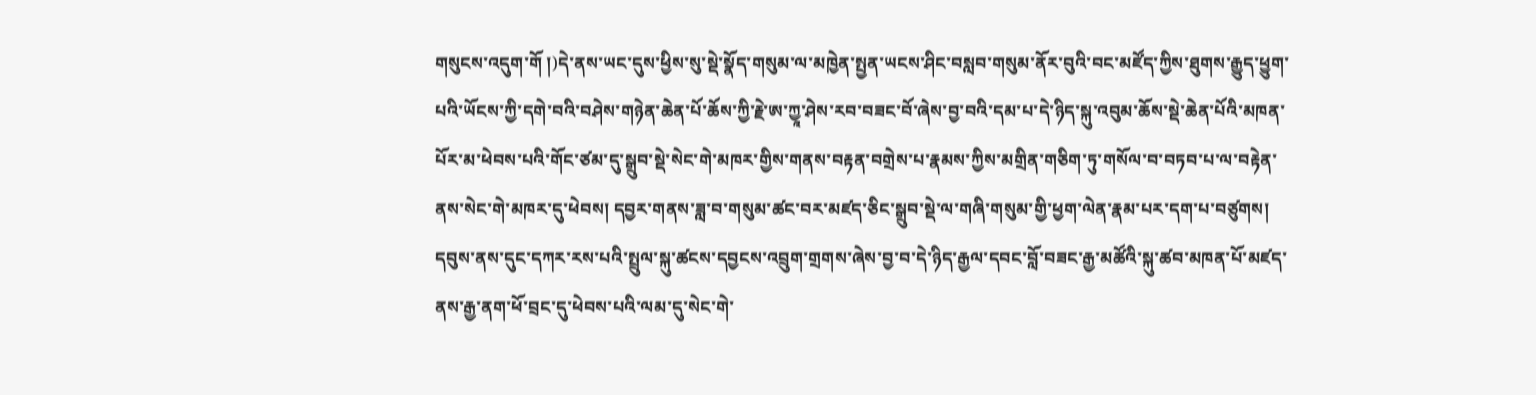གསུངས་འདུག་གོ །)དེ་ནས་ཡང་དུས་ཕྱིས་སུ་སྡེ་སྣོད་གསུམ་ལ་མཁྱེན་སྤྱན་ཡངས་ཤིང་བསླབ་གསུམ་ནོར་བུའི་བང་མཛོད་ཀྱིས་ཐུགས་རྒྱུད་ཕྱུག་པའི་ཡོངས་ཀྱི་དགེ་བའི་བཤེས་གཉེན་ཆེན་པོ་ཆོས་ཀྱི་རྗེ་ཨ་ཀྱཱ་ཤེས་རབ་བཟང་བོ་ཞེས་བྱ་བའི་དམ་པ་དེ་ཉིད་སྐུ་འབུམ་ཆོས་སྡེ་ཆེན་པོའི་མཁན་པོར་མ་ཕེབས་པའི་གོང་ཙམ་དུ་སྒྲུབ་སྡེ་སེང་གེ་མཁར་གྱིས་གནས་བརྟན་བགྲེས་པ་རྣམས་ཀྱིས་མགྲིན་གཅིག་ཏུ་གསོལ་བ་བཏབ་པ་ལ་བརྟེན་ནས་སེང་གེ་མཁར་དུ་ཕེབས། དབྱར་གནས་ཟླ་བ་གསུམ་ཚང་བར་མཛད་ཅིང་སྒྲུབ་སྡེ་ལ་གཞི་གསུམ་གྱི་ཕྱག་ལེན་རྣམ་པར་དག་པ་བཙུགས། དབུས་ནས་དུང་དཀར་རས་པའི་སྤྲུལ་སྐུ་ཚངས་དབྱངས་འབྲུག་གྲགས་ཞེས་བྱ་བ་དེ་ཉིད་རྒྱལ་དབང་བློ་བཟང་རྒྱ་མཚོའི་སྐུ་ཚབ་མཁན་པོ་མཛད་ནས་རྒྱ་ནག་ཕོ་བྲང་དུ་ཕེབས་པའི་ལམ་དུ་སེང་གེ་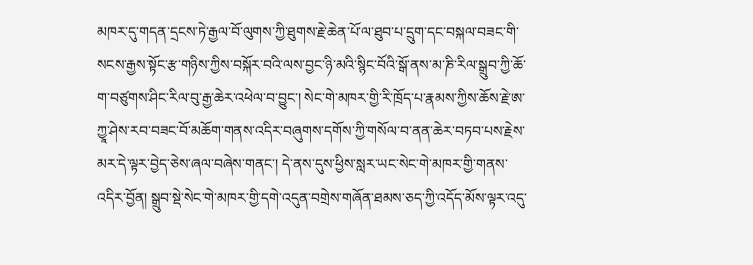མཁར་དུ་གདན་དྲངས་ཏེ་རྒྱལ་བོ་ལུགས་ཀྱི་ཐུགས་རྗེ་ཆེན་པོ་ལ་ཐུབ་པ་དྲུག་དང་བསྐལ་བཟང་གི་སངས་རྒྱས་སྟོང་རྩ་གཉིས་ཀྱིས་བསྐོར་བའི་ལས་བྱང་ཉི་མའི་སྙིང་བོའི་སྒོ་ནས་མ་ཎི་རིལ་སྒྲུབ་ཀྱི་ཆོ་ག་བཙུགས་ཤིང་རིལ་བུ་རྒྱ་ཆེར་འཕེལ་བ་བྱུང་། སེང་གེ་མཁར་གྱི་རི་ཁྲོད་པ་རྣམས་ཀྱིས་ཆོས་རྗེ་ཨ་ཀྱཱ་ཤེས་རབ་བཟང་བོ་མཆོག་གནས་འདིར་བཞུགས་དགོས་ཀྱི་གསོལ་བ་ནན་ཆེར་བཏབ་པས་རྗེས་མར་དེ་ལྟར་བྱེད་ཅེས་ཞལ་བཞེས་གནང་། དེ་ནས་དུས་ཕྱིས་སླར་ཡང་སེང་གེ་མཁར་གྱི་གནས་འདིར་བྱོན། སྒྲུབ་སྡེ་སེང་གེ་མཁར་གྱི་དགེ་འདུན་བགྲེས་གཞོན་ཐམས་ཅད་ཀྱི་འདོད་མོས་ལྟར་འདུ་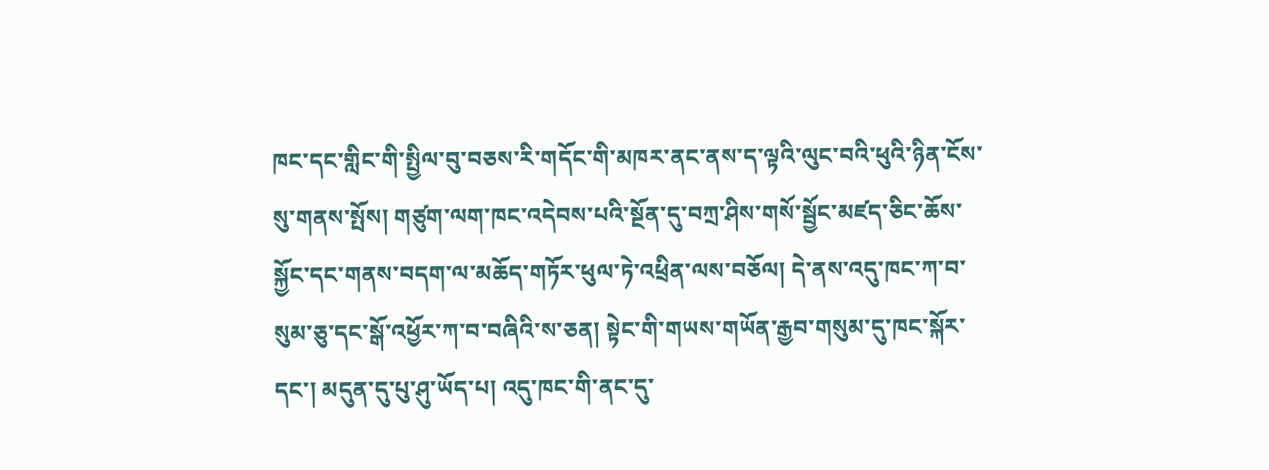ཁང་དང་གླིང་གི་སྤྱིལ་བུ་བཅས་རི་གདོང་གི་མཁར་ནང་ནས་ད་ལྟའི་ལུང་བའི་ཕུའི་ཉིན་ངོས་སུ་གནས་སྤོས། གཙུག་ལག་ཁང་འདེབས་པའི་སྔོན་དུ་བཀྲ་ཤིས་གསོ་སྦྱོང་མཛད་ཅིང་ཆོས་སྐྱོང་དང་གནས་བདག་ལ་མཆོད་གཏོར་ཕུལ་ཏེ་འཕྲིན་ལས་བཅོལ། དེ་ནས་འདུ་ཁང་ཀ་བ་སུམ་ཅུ་དང་སྒོ་འཕྱོར་ཀ་བ་བཞིའི་ས་ཅན། སྟེང་གི་གཡས་གཡོན་རྒྱབ་གསུམ་དུ་ཁང་སྐོར་དང་། མདུན་དུ་པུ་ཤུ་ཡོད་པ། འདུ་ཁང་གི་ནང་དུ་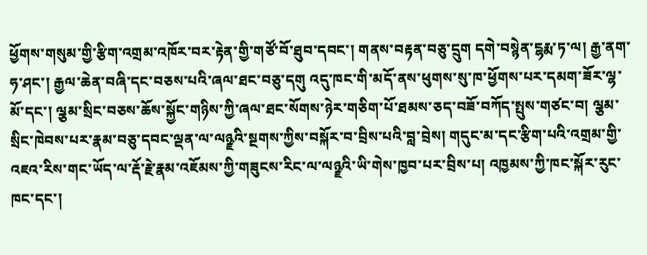ཕྱོགས་གསུམ་གྱི་རྩིག་འགྲམ་འཁོར་བར་རྟེན་གྱི་གཙོ་བོ་ཐུབ་དབང་། གནས་བརྟན་བཅུ་དྲུག དགེ་བསྙེན་ངྷརྨ་ཏ་ལ། རྒྱ་ནག་ཧ་ཤང་། རྒྱལ་ཆེན་བཞི་དང་བཅས་པའི་ཞལ་ཐང་བཅུ་དགུ འདུ་ཁང་གི་མདོ་ནས་ཕུགས་སུ་ཁ་ཕྱོགས་པར་དམག་ཟོར་ལྷ་མོ་དང་། ལྕམ་སྲིང་བཅས་ཆོས་སྐྱོང་གཉིས་ཀྱི་ཞལ་ཐང་སོགས་ཉེར་གཅིག་པོ་ཐམས་ཅད་བཟོ་བཀོད་སྤུས་གཙང་བ། ལྕམ་སྲིང་ཁེབས་པར་རྣམ་བཅུ་དབང་ལྡན་ལ་ལཉྫའི་སྔགས་ཀྱིས་བསྐོར་བ་བྲིས་པའི་བླ་བྲེས། གདུང་མ་དང་རྩིག་པའི་འགྲམ་གྱི་འཇའ་རིས་གང་ཡོད་ལ་རྡོ་རྗེ་རྣམ་འཇོམས་ཀྱི་གཟུངས་རིང་ལ་ལཉྫའི་ཡི་གེས་ཁྱབ་པར་བྲིས་པ། འཁྱམས་ཀྱི་ཁང་སྐོར་རུང་ཁང་དང་།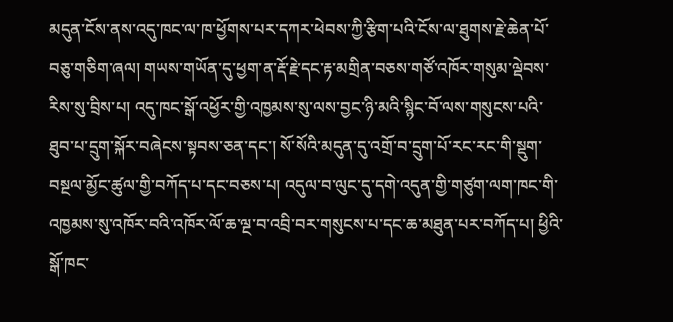མདུན་ངོས་ནས་འདུ་ཁང་ལ་ཁ་ཕྱོགས་པར་དཀར་ཕེབས་ཀྱི་རྩིག་པའི་ངོས་ལ་ཐུགས་རྗེ་ཆེན་པོ་བཅུ་གཅིག་ཞལ། གཡས་གཡོན་དུ་ཕྱག་ན་རྡོ་རྗེ་དང་རྟ་མགྲིན་བཅས་གཙོ་འཁོར་གསུམ་ལྡེབས་རིས་སུ་བྲིས་པ། འདུ་ཁང་སྒོ་འཕྱོར་གྱི་འཁྱམས་སུ་ལས་བྱང་ཉི་མའི་སྙིང་བོ་ལས་གསུངས་པའི་ཐུབ་པ་དྲུག་སྐོར་བཞེངས་སྟབས་ཅན་དང་། སོ་སོའི་མདུན་དུ་འགྲོ་བ་དྲུག་པོ་རང་རང་གི་སྡུག་བསྔལ་མྱོང་ཚུལ་གྱི་བཀོད་པ་དང་བཅས་པ། འདུལ་བ་ལུང་དུ་དགེ་འདུན་གྱི་གཙུག་ལག་ཁང་གི་འཁྱམས་སུ་འཁོར་བའི་འཁོར་ལོ་ཆ་ལྔ་བ་འབྲི་བར་གསུངས་པ་དང་ཆ་མཐུན་པར་བཀོད་པ། ཕྱིའི་སྒོ་ཁང་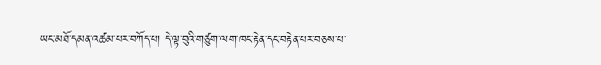ཡང་མཐོ་དམན་འཚམ་པར་བཀོད་པ། དེ་ལྟ་བུའི་གཙུག་ལག་ཁང་རྟེན་དང་བརྟེན་པར་བཅས་པ་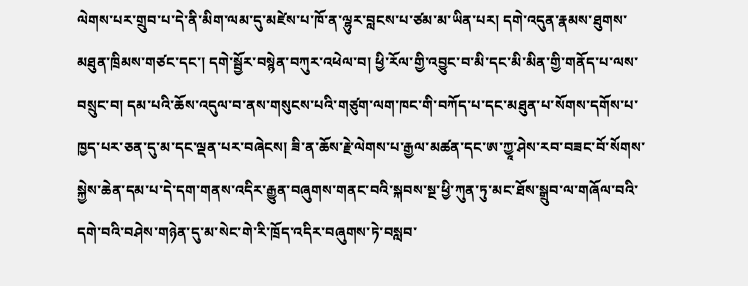ལེགས་པར་གྲུབ་པ་དེ་ནི་མིག་ལམ་དུ་མཛེས་པ་ཁོ་ན་ལྷུར་བླངས་པ་ཙམ་མ་ཡིན་པར། དགེ་འདུན་རྣམས་ཐུགས་མཐུན་ཁྲིམས་གཙང་དང་། དགེ་སྦྱོར་བསྙེན་བཀུར་འཕེལ་བ། ཕྱི་རོལ་གྱི་འབྱུང་བ་མི་དང་མི་མིན་གྱི་གནོད་པ་ལས་བསྲུང་བ། དམ་པའི་ཆོས་འདུལ་བ་ནས་གསུངས་པའི་གཙུག་ལག་ཁང་གི་བཀོད་པ་དང་མཐུན་པ་སོགས་དགོས་པ་ཁྱད་པར་ཅན་དུ་མ་དང་ལྡན་པར་བཞེངས། ཟི་ན་ཆོས་རྗེ་ལེགས་པ་རྒྱལ་མཚན་དང་ཨ་ཀྱཱ་ཤེས་རབ་བཟང་བོ་སོགས་སྐྱེས་ཆེན་དམ་པ་དེ་དག་གནས་འདིར་རྒྱུན་བཞུགས་གནང་བའི་སྐབས་སྔ་ཕྱི་ཀུན་ཏུ་མང་ཐོས་སྒྲུབ་ལ་གཞོལ་བའི་དགེ་བའི་བཤེས་གཉེན་དུ་མ་སེང་གེ་རི་ཁྲོད་འདིར་བཞུགས་ཏེ་བསླབ་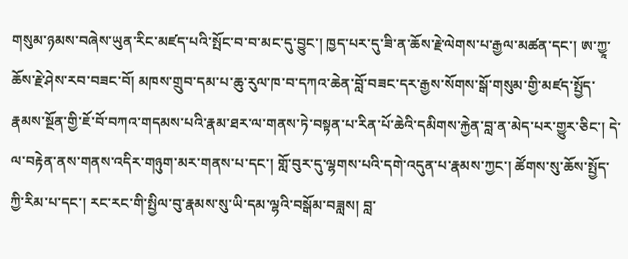གསུམ་ཉམས་བཞེས་ཡུན་རིང་མཛད་པའི་སྤོང་བ་བ་མང་དུ་བྱུང་། ཁྱད་པར་དུ་ཟི་ན་ཆོས་རྗེ་ལེགས་པ་རྒྱལ་མཚན་དང་། ཨ་ཀྱཱ་ཆོས་རྗེ་ཤེས་རབ་བཟང་བོ། མཁས་གྲུབ་དམ་པ་ཆུ་རུལ་ཁ་བ་དཀའ་ཆེན་བློ་བཟང་དར་རྒྱས་སོགས་སྒོ་གསུམ་གྱི་མཛད་སྤྱོད་རྣམས་སྔོན་གྱི་ཇོ་བོ་བཀའ་གདམས་པའི་རྣམ་ཐར་ལ་གནས་ཏེ་བསྟན་པ་རིན་པོ་ཆེའི་དམིགས་རྐྱེན་བླ་ན་མེད་པར་གྱུར་ཅིང་། དེ་ལ་བརྟེན་ནས་གནས་འདིར་གཉུག་མར་གནས་པ་དང་། གློ་བུར་དུ་ལྷགས་པའི་དགེ་འདུན་པ་རྣམས་ཀྱང་། ཚོགས་སུ་ཆོས་སྤྱོད་ཀྱི་རིམ་པ་དང་། རང་རང་གི་སྤྱིལ་བུ་རྣམས་སུ་ཡི་དམ་ལྷའི་བསྒོམ་བཟླས། བླ་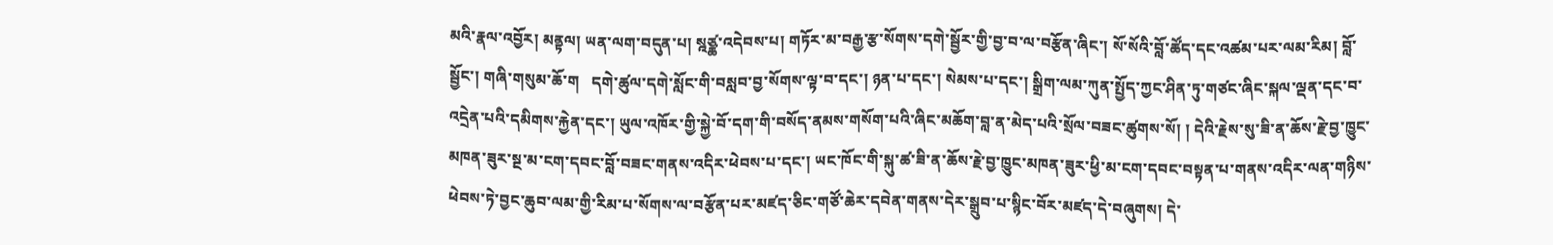མའི་རྣལ་འབྱོར། མནྟལ། ཡན་ལག་བདུན་པ། སྰཙྪ་འདེབས་པ། གཏོར་མ་བརྒྱ་རྩ་སོགས་དགེ་སྦྱོར་གྱི་བྱ་བ་ལ་བརྩོན་ཞིང་། སོ་སོའི་བློ་ཚོད་དང་འཚམ་པར་ལམ་རིམ། བློ་སྦྱོང་། གཞི་གསུམ་ཆོ་ག   དགེ་ཚུལ་དགེ་སློང་གི་བསླབ་བྱ་སོགས་ལྟ་བ་དང་། ཉན་པ་དང་། སེམས་པ་དང་། སྒྲིག་ལམ་ཀུན་སྤྱོད་ཀྱང་ཤིན་ཏུ་གཙང་ཞིང་སྐལ་ལྡན་དང་བ་འདྲེན་པའི་དམིགས་རྐྱེན་དང་། ཡུལ་འཁོར་གྱི་སྐྱེ་བོ་དག་གི་བསོད་ནམས་གསོག་པའི་ཞིང་མཆོག་བླ་ན་མེད་པའི་སྲོལ་བཟང་ཚུགས་སོ། ། དེའི་རྗེས་སུ་ཟི་ན་ཆོས་རྗེ་བྱ་ཁྱུང་མཁན་ཟུར་སྔ་མ་ངག་དབང་བློ་བཟང་གནས་འདིར་ཕེབས་པ་དང་། ཡང་ཁོང་གི་སྐུ་ཚ་ཟི་ན་ཆོས་རྗེ་བྱ་ཁྱུང་མཁན་ཟུར་ཕྱི་མ་ངག་དབང་བསྟན་པ་གནས་འདིར་ལན་གཉིས་ཕེབས་ཏེ་བྱང་ཆུབ་ལམ་གྱི་རིམ་པ་སོགས་ལ་བརྩོན་པར་མཛད་ཅིང་གཙོ་ཆེར་དབེན་གནས་དེར་སྒྲུབ་པ་སྙིང་བོར་མཛད་དེ་བཞུགས། དེ་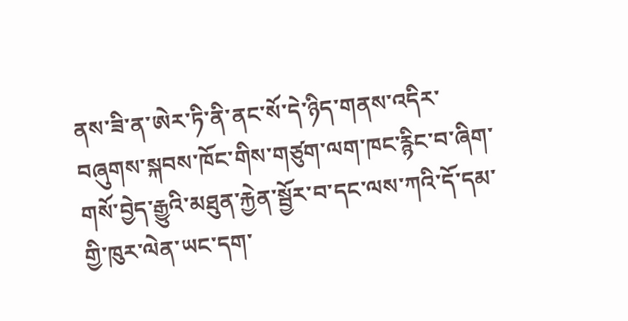ནས་ཟི་ན་ཨེར་ཏི་ནི་ནང་སོ་དེ་ཉིད་གནས་འདིར་བཞུགས་སྐབས་ཁོང་གིས་གཙུག་ལག་ཁང་རྙིང་བ་ཞིག་གསོ་བྱེད་རྒྱུའི་མཐུན་རྐྱེན་སྦྱོར་བ་དང་ལས་ཀའི་དོ་དམ་གྱི་ཁུར་ལེན་ཡང་དག་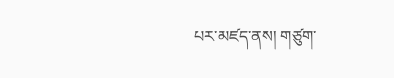པར་མཛད་ནས། གཙུག་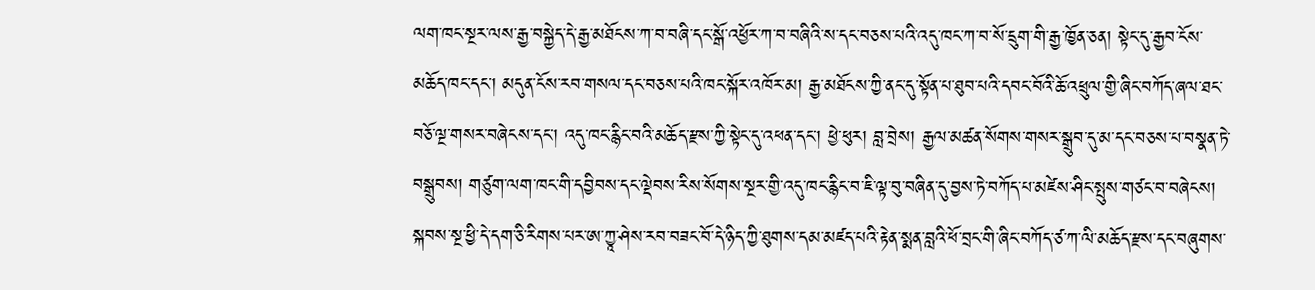ལག་ཁང་སྔར་ལས་རྒྱ་བསྐྱེད་དེ་རྒྱ་མཐོངས་ཀ་བ་བཞི་དང་སྒོ་འཕྱོར་ཀ་བ་བཞིའི་ས་དང་བཅས་པའི་འདུ་ཁང་ཀ་བ་སོ་དྲུག་གི་རྒྱ་ཁྱོན་ཅན། སྟེང་དུ་རྒྱབ་ངོས་མཆོད་ཁང་དང་། མདུན་ངོས་རབ་གསལ་དང་བཅས་པའི་ཁང་སྐོར་འཁོར་མ། རྒྱ་མཐོངས་ཀྱི་ནང་དུ་སྟོན་པ་ཐུབ་པའི་དབང་བོའི་ཆོ་འཕྲུལ་གྱི་ཞིང་བཀོད་ཞལ་ཐང་བཅོ་ལྔ་གསར་བཞེངས་དང་། འདུ་ཁང་རྙིང་བའི་མཆོད་རྫས་ཀྱི་སྟེང་དུ་འཕན་དང་། ཕྱེ་ཕུར། བླ་བྲེས། རྒྱལ་མཚན་སོགས་གསར་སྒྲུབ་དུ་མ་དང་བཅས་པ་བསྣན་ཏེ་བསྒྲུབས། གཙུག་ལག་ཁང་གི་དབྱིབས་དང་ལྡེབས་རིས་སོགས་སྔར་གྱི་འདུ་ཁང་རྙིང་བ་ཇི་ལྟ་བུ་བཞིན་དུ་བྱས་ཏེ་བཀོད་པ་མཛེས་ཤིང་སྤུས་གཙང་བ་བཞེངས། སྐབས་སྔ་ཕྱི་དེ་དག་ཅི་རིགས་པར་ཨ་ཀྱཱ་ཤེས་རབ་བཟང་བོ་དེ་ཉིད་ཀྱི་ཐུགས་དམ་མཛད་པའི་རྟེན་སྨན་བླའི་ཕོ་བྲང་གི་ཞིང་བཀོད་ཙ་ཀ་ལི་མཆོད་རྫས་དང་བཞུགས་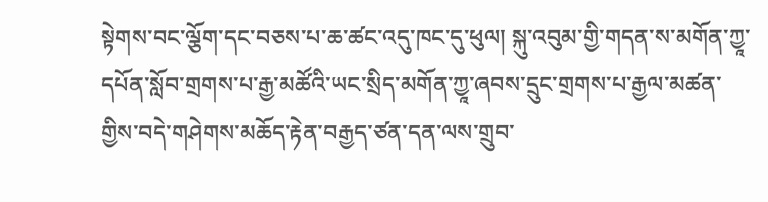སྟེགས་བང་ལྕོག་དང་བཅས་པ་ཆ་ཚང་འདུ་ཁང་དུ་ཕུལ། སྐུ་འབུམ་གྱི་གདན་ས་མགོན་ཀྱཱ་དཔོན་སློབ་གྲགས་པ་རྒྱ་མཚོའི་ཡང་སྲིད་མགོན་ཀྱཱ་ཞབས་དྲུང་གྲགས་པ་རྒྱལ་མཚན་གྱིས་བདེ་གཤེགས་མཆོད་རྟེན་བརྒྱད་ཙན་དན་ལས་གྲུབ་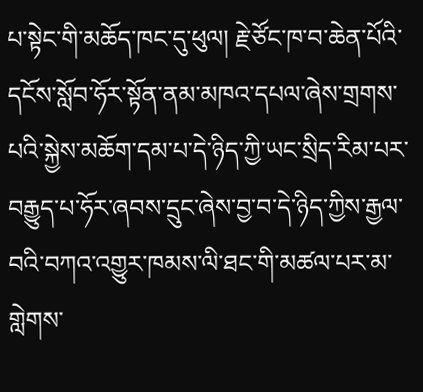པ་སྟེང་གི་མཆོད་ཁང་དུ་ཕུལ། རྗེ་ཙོང་ཁ་བ་ཆེན་པོའི་དངོས་སློབ་ཧོར་སྟོན་ནམ་མཁའ་དཔལ་ཞེས་གྲགས་པའི་སྐྱེས་མཆོག་དམ་པ་དེ་ཉིད་ཀྱི་ཡང་སྲིད་རིམ་པར་བརྒྱུད་པ་ཧོར་ཞབས་དྲུང་ཞེས་བྱ་བ་དེ་ཉིད་ཀྱིས་རྒྱལ་བའི་བཀའ་འགྱུར་ཁམས་ལི་ཐང་གི་མཚལ་པར་མ་གླེགས་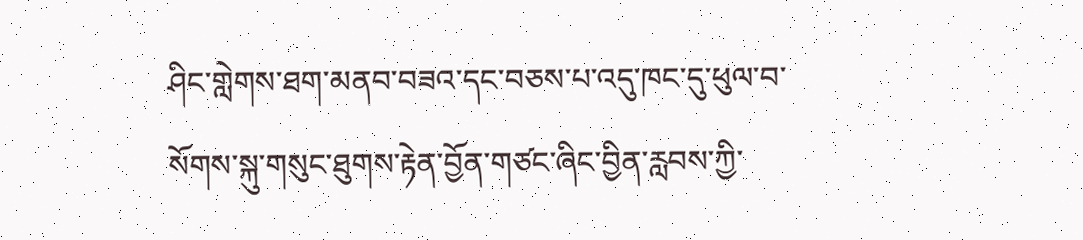ཤིང་གླེགས་ཐག་མནབ་བཟའ་དང་བཅས་པ་འདུ་ཁང་དུ་ཕུལ་བ་སོགས་སྐུ་གསུང་ཐུགས་རྟེན་བྱོན་གཙང་ཞིང་བྱིན་རླབས་ཀྱི་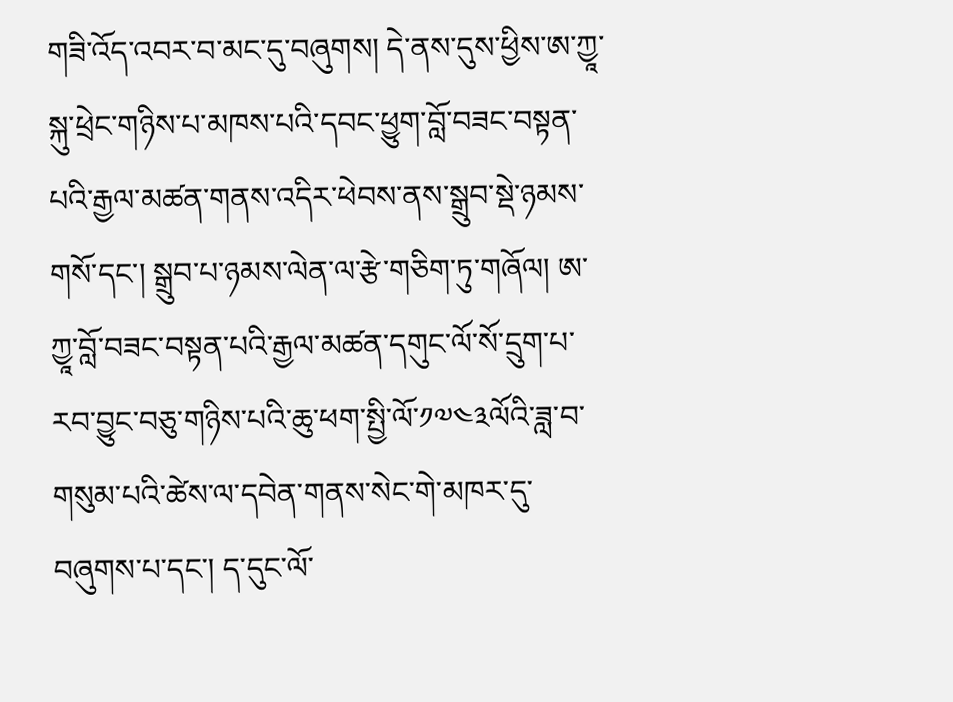གཟི་འོད་འབར་བ་མང་དུ་བཞུགས། དེ་ནས་དུས་ཕྱིས་ཨ་ཀྱཱ་སྐུ་ཕྲེང་གཉིས་པ་མཁས་པའི་དབང་ཕྱུག་བློ་བཟང་བསྟན་པའི་རྒྱལ་མཚན་གནས་འདིར་ཕེབས་ནས་སྒྲུབ་སྡེ་ཉམས་གསོ་དང་། སྒྲུབ་པ་ཉམས་ལེན་ལ་རྩེ་གཅིག་ཏུ་གཞོལ། ཨ་ཀྱཱ་བློ་བཟང་བསྟན་པའི་རྒྱལ་མཚན་དགུང་ལོ་སོ་དྲུག་པ་རབ་བྱུང་བཅུ་གཉིས་པའི་ཆུ་ཕག་སྤྱི་ལོ་༡༧༤༣ལོའི་ཟླ་བ་གསུམ་པའི་ཚེས་ལ་དབེན་གནས་སེང་གེ་མཁར་དུ་བཞུགས་པ་དང་། ད་དུང་ལོ་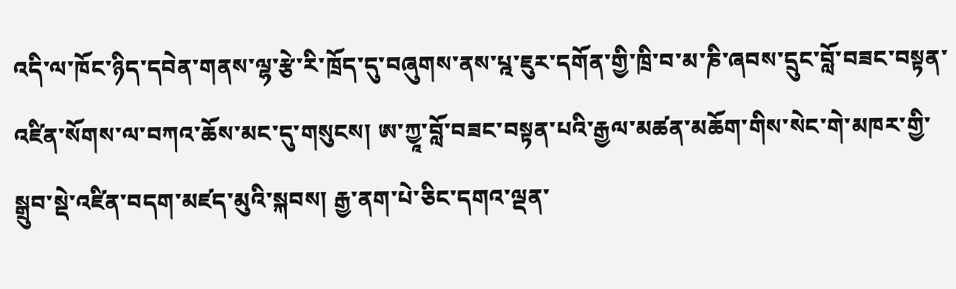འདི་ལ་ཁོང་ཉིད་དབེན་གནས་ལྷ་རྩེ་རི་ཁྲོད་དུ་བཞུགས་ནས་པྰ་ཇུར་དགོན་གྱི་ཁྲི་བ་མ་ཎི་ཞབས་དྲུང་བློ་བཟང་བསྟན་འཛིན་སོགས་ལ་བཀའ་ཆོས་མང་དུ་གསུངས། ཨ་ཀྱཱ་བློ་བཟང་བསྟན་པའི་རྒྱལ་མཚན་མཆོག་གིས་སེང་གེ་མཁར་གྱི་སྒྲུབ་སྡེ་འཛིན་བདག་མཛད་མུའི་སྐབས། རྒྱ་ནག་པེ་ཅིང་དགའ་ལྡན་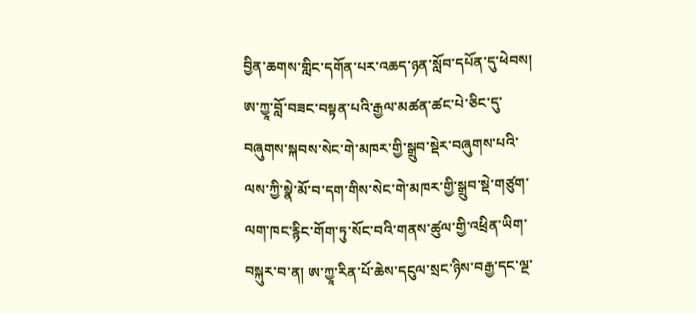བྱིན་ཆགས་གླིང་དགོན་པར་འཆད་ཉན་སློབ་དཔོན་དུ་ཕེབས། ཨ་ཀྱཱ་བློ་བཟང་བསྟན་པའི་རྒྱལ་མཚན་ཚང་པེ་ཅིང་དུ་བཞུགས་སྐབས་སེང་གེ་མཁར་གྱི་སྒྲུབ་སྡེར་བཞུགས་པའི་ལས་ཀྱི་སྣེ་མོ་བ་དག་གིས་སེང་གེ་མཁར་གྱི་སྒྲུབ་སྡེ་གཙུག་ལག་ཁང་རྙིང་གོག་ཏུ་སོང་བའི་གནས་ཚུལ་གྱི་འཕྲིན་ཡིག་བསྐུར་བ་ན། ཨ་ཀྱཱ་རིན་པོ་ཆེས་དངུལ་སྲང་ཉིས་བརྒྱ་དང་ལྔ་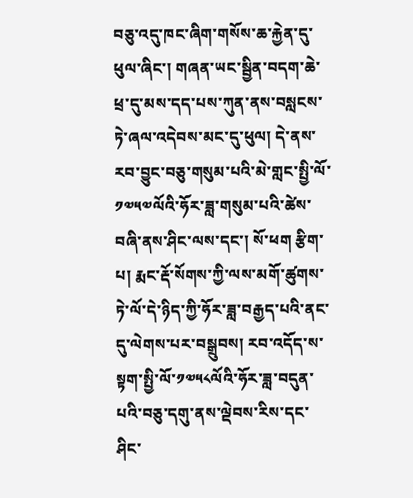བཅུ་འདུ་ཁང་ཞིག་གསོས་ཆ་རྐྱེན་དུ་ཕུལ་ཞིང་། གཞན་ཡང་སྦྱིན་བདག་ཆེ་ཕྲ་དུ་མས་དད་པས་ཀུན་ནས་བསླངས་ཏེ་ཞལ་འདེབས་མང་དུ་ཕུལ། དེ་ནས་རབ་བྱུང་བཅུ་གསུམ་པའི་མེ་གླང་སྤྱི་ལོ་༡༧༥༧ལོའི་ཧོར་ཟླ་གསུམ་པའི་ཚེས་བཞི་ནས་ཤིང་ལས་དང་། སོ་ཕག རྩིག་པ། རྨང་རྡོ་སོགས་ཀྱི་ལས་མགོ་ཚུགས་ཏེ་ལོ་དེ་ཉིད་ཀྱི་ཧོར་ཟླ་བརྒྱད་པའི་ནང་དུ་ལེགས་པར་བསྒྲུབས། རབ་འདོད་ས་སྟག་སྤྱི་ལོ་༡༧༥༨ལོའི་ཧོར་ཟླ་བདུན་པའི་བཅུ་དགུ་ནས་ལྡེབས་རིས་དང་ཤིང་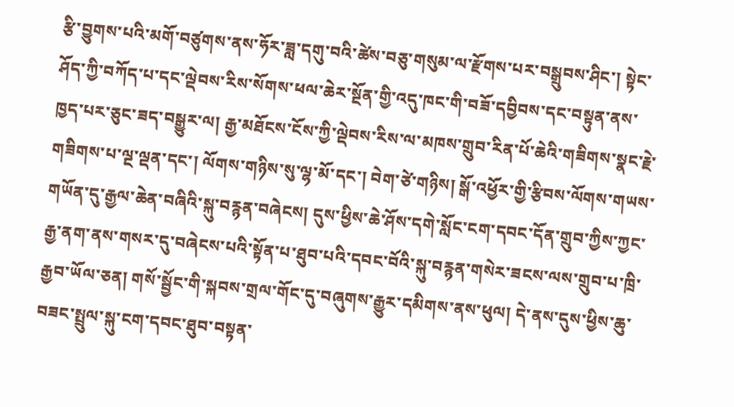རྩི་བྱུགས་པའི་མགོ་བཙུགས་ནས་ཧོར་ཟླ་དགུ་བའི་ཚེས་བཅུ་གསུམ་ལ་རྫོགས་པར་བསྒྲུབས་ཤིང་། སྟེང་ཤོད་ཀྱི་བཀོད་པ་དང་ལྡེབས་རིས་སོགས་ཕལ་ཆེར་སྔོན་གྱི་འདུ་ཁང་གི་བཟོ་དབྱིབས་དང་བསྟུན་ནས་ཁྱད་པར་ཅུང་ཟད་བསྒྱུར་ལ། རྒྱ་མཐོངས་ངོས་ཀྱི་ལྡེབས་རིས་ལ་མཁས་གྲུབ་རིན་པོ་ཆེའི་གཟིགས་སྣང་རྗེ་གཟིགས་པ་ལྔ་ལྡན་དང་། ལོགས་གཉིས་སུ་ལྷ་མོ་དང་། བེག་ཙེ་གཉིས། སྒོ་འཕྱོར་གྱི་རྩིབས་ལོགས་གཡས་གཡོན་དུ་རྒྱལ་ཆེན་བཞིའི་སྐུ་བརྙན་བཞེངས། དུས་ཕྱིས་ཆེ་ཤོས་དགེ་སློང་ངག་དབང་དོན་གྲུབ་ཀྱིས་ཀྱང་རྒྱ་ནག་ནས་གསར་དུ་བཞེངས་པའི་སྟོན་པ་ཐུབ་པའི་དབང་བོའི་སྐུ་བརྙན་གསེར་ཟངས་ལས་གྲུབ་པ་ཁྲི་རྒྱབ་ཡོལ་ཅན། གསོ་སྦྱོང་གི་སྐབས་གྲལ་གོང་དུ་བཞུགས་རྒྱུར་དམིགས་ནས་ཕུལ། དེ་ནས་དུས་ཕྱིས་ཆུ་བཟང་སྤྲུལ་སྐུ་ངག་དབང་ཐུབ་བསྟན་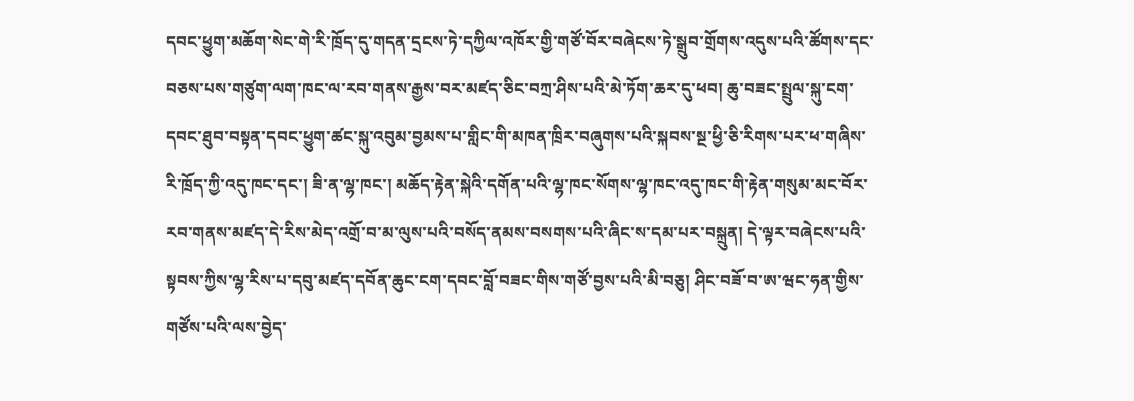དབང་ཕྱུག་མཆོག་སེང་གེ་རི་ཁྲོད་དུ་གདན་དྲངས་ཏེ་དཀྱིལ་འཁོར་གྱི་གཙོ་བོར་བཞེངས་ཏེ་སྒྲུབ་གྲོགས་འདུས་པའི་ཚོགས་དང་བཅས་པས་གཙུག་ལག་ཁང་ལ་རབ་གནས་རྒྱས་བར་མཛད་ཅིང་བཀྲ་ཤིས་པའི་མེ་ཏོག་ཆར་དུ་ཕབ། ཆུ་བཟང་སྤྲུལ་སྐུ་ངག་དབང་ཐུབ་བསྟན་དབང་ཕྱུག་ཚང་སྐུ་འབུམ་བྱམས་པ་གླིང་གི་མཁན་ཁྲིར་བཞུགས་པའི་སྐབས་སྔ་ཕྱི་ཅི་རིགས་པར་ཕ་གཞིས་རི་ཁྲོད་ཀྱི་འདུ་ཁང་དང་། ཟི་ན་ལྷ་ཁང་། མཆོད་རྟེན་སྐེའི་དགོན་པའི་ལྷ་ཁང་སོགས་ལྷ་ཁང་འདུ་ཁང་གི་རྟེན་གསུམ་མང་བོར་རབ་གནས་མཛད་དེ་རིས་མེད་འགྲོ་བ་མ་ལུས་པའི་བསོད་ནམས་བསགས་པའི་ཞིང་ས་དམ་པར་བསྐྲུན། དེ་ལྟར་བཞེངས་པའི་སྟབས་ཀྱིས་ལྷ་རིས་པ་དབུ་མཛད་དབོན་ཆུང་ངག་དབང་བློ་བཟང་གིས་གཙོ་བྱས་པའི་མི་བཅུ། ཤིང་བཟོ་བ་ཨ་ཝང་ཧན་གྱིས་གཙོས་པའི་ལས་བྱེད་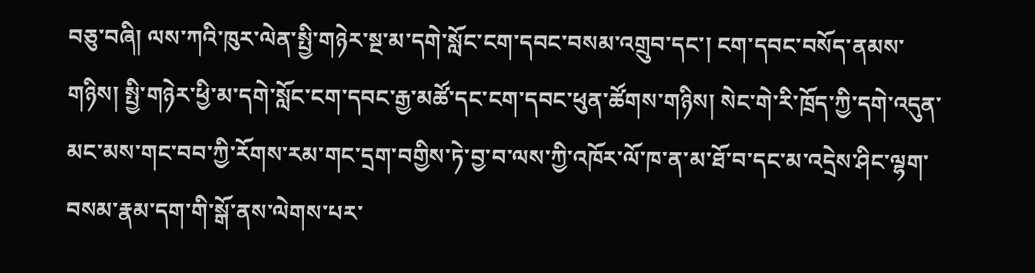བཅུ་བཞི། ལས་ཀའི་ཁུར་ལེན་སྤྱི་གཉེར་སྔ་མ་དགེ་སློང་ངག་དབང་བསམ་འགྲུབ་དང་། ངག་དབང་བསོད་ནམས་གཉིས། སྤྱི་གཉེར་ཕྱི་མ་དགེ་སློང་ངག་དབང་རྒྱ་མཚོ་དང་ངག་དབང་ཕུན་ཚོགས་གཉིས། སེང་གེ་རི་ཁྲོད་ཀྱི་དགེ་འདུན་མང་མས་གང་བབ་ཀྱི་རོགས་རམ་གང་དྲག་བགྱིས་ཏེ་བྱ་བ་ལས་ཀྱི་འཁོར་ལོ་ཁ་ན་མ་ཐོ་བ་དང་མ་འདྲེས་ཤིང་ལྷག་བསམ་རྣམ་དག་གི་སྒོ་ནས་ལེགས་པར་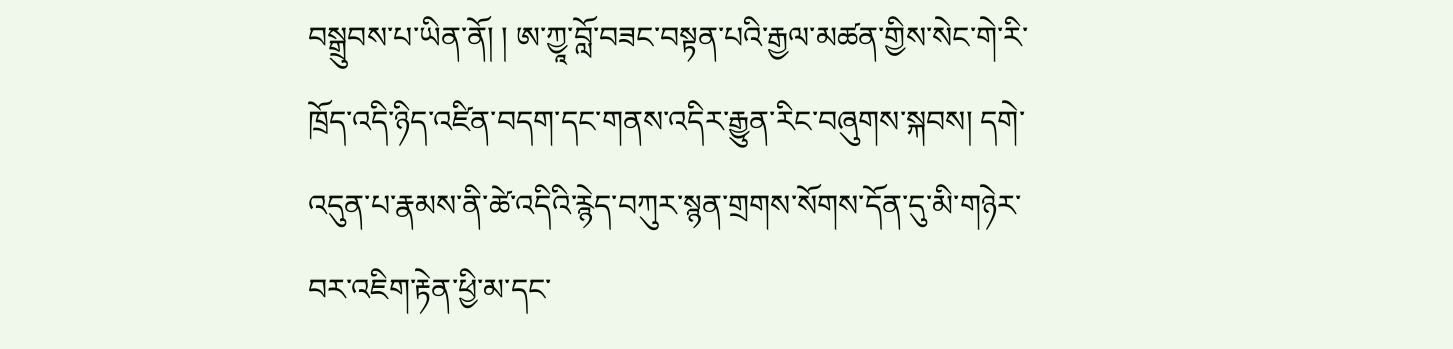བསྒྲུབས་པ་ཡིན་ནོ། ། ཨ་ཀྱཱ་བློ་བཟང་བསྟན་པའི་རྒྱལ་མཚན་གྱིས་སེང་གེ་རི་ཁྲོད་འདི་ཉིད་འཛིན་བདག་དང་གནས་འདིར་རྒྱུན་རིང་བཞུགས་སྐབས། དགེ་འདུན་པ་རྣམས་ནི་ཚེ་འདིའི་རྙེད་བཀུར་སྙན་གྲགས་སོགས་དོན་དུ་མི་གཉེར་བར་འཇིག་རྟེན་ཕྱི་མ་དང་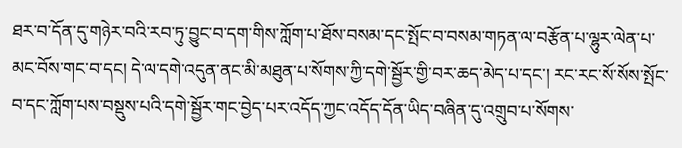ཐར་བ་དོན་དུ་གཉེར་བའི་རབ་ཏུ་བྱུང་བ་དག་གིས་ཀློག་པ་ཐོས་བསམ་དང་སྤོང་བ་བསམ་གཏན་ལ་བརྩོན་པ་ལྷུར་ལེན་པ་མང་བོས་གང་བ་དང། དེ་ལ་དགེ་འདུན་ནང་མི་མཐུན་པ་སོགས་ཀྱི་དགེ་སྦྱོར་གྱི་བར་ཆད་མེད་པ་དང་། རང་རང་སོ་སོས་སྤོང་བ་དང་ཀློག་པས་བསྡུས་པའི་དགེ་སྦྱོར་གང་བྱེད་པར་འདོད་ཀྱང་འདོད་དོན་ཡིད་བཞིན་དུ་འགྲུབ་པ་སོགས་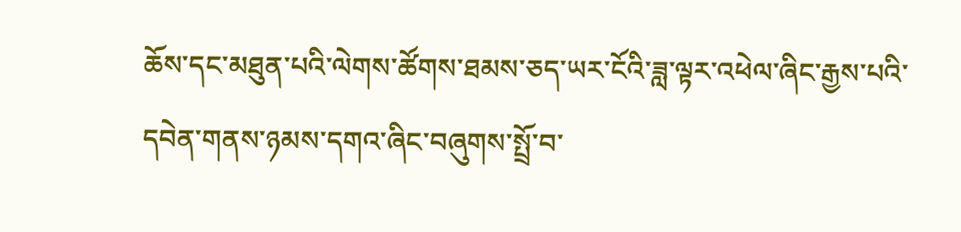ཆོས་དང་མཐུན་པའི་ལེགས་ཚོགས་ཐམས་ཅད་ཡར་ངོའི་ཟླ་ལྟར་འཕེལ་ཞིང་རྒྱས་པའི་དབེན་གནས་ཉམས་དགའ་ཞིང་བཞུགས་སྤྲོ་བ་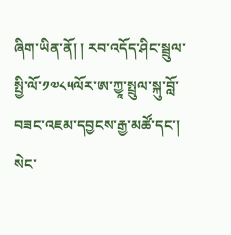ཞིག་ཡིན་ནོ། ། རབ་འདོད་ཤིང་སྦྲུལ་སྤྱི་ལོ་༡༧༨༥ལོར་ཨ་ཀྱཱ་སྤྲུལ་སྐུ་བློ་བཟང་འཇམ་དབྱངས་རྒྱ་མཚོ་དང་། སེང་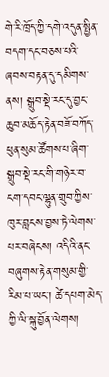གེ་རི་ཁྲོད་ཀྱི་དགེ་འདུན་སྤྱིན་བདག་དང་བཅས་པའི་ཞབས་བརྟན་དུ་དམིགས་ནས། སྒྲུབ་སྡེ་རང་དུ་བྱང་ཆུབ་མཆོད་རྟེན་བཟོ་བཀོད་ཕུན་སུམ་ཚོགས་པ་ཞིག་སྒྲུབ་སྡེ་རང་གི་གཉེར་བ་ངག་དབང་ལྷུན་གྲུབ་ཀྱིས་ཁུར་བླངས་བྱས་ཏེ་ལེགས་པར་བཞེངས། འདིའི་ནང་བཞུགས་རྟེན་གསུམ་གྱི་རིམ་པ་ཡང་། ཚེ་དཔག་མེད་ཀྱི་ལི་སྐུ་བྱོན་ལེགས།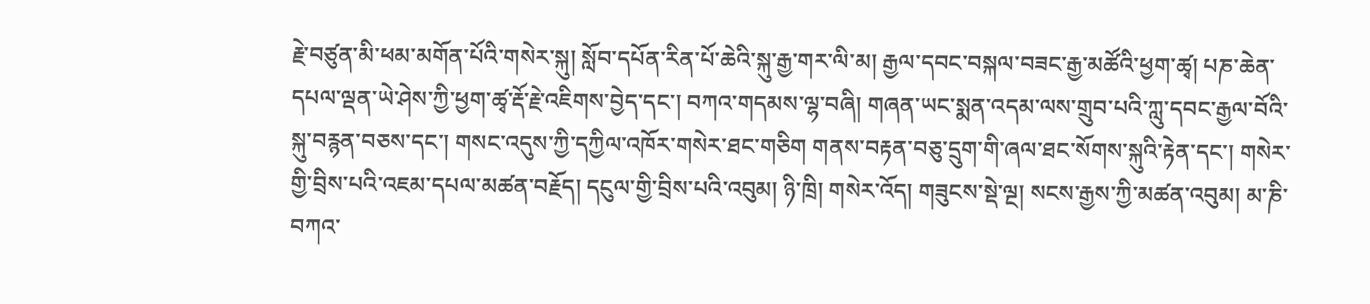རྗེ་བཙུན་མི་ཕམ་མགོན་པོའི་གསེར་སྐུ། སློབ་དཔོན་རིན་པོ་ཆེའི་སྐུ་རྒྱ་གར་ལི་མ། རྒྱལ་དབང་བསྐལ་བཟང་རྒྱ་མཚོའི་ཕྱག་ཚྭ། པཎ་ཆེན་དཔལ་ལྡན་ཡེ་ཤེས་ཀྱི་ཕྱག་ཚྭ་རྡོ་རྗེ་འཇིགས་བྱེད་དང་། བཀའ་གདམས་ལྷ་བཞི། གཞན་ཡང་སྨན་འདམ་ལས་གྲུབ་པའི་ཀླུ་དབང་རྒྱལ་བོའི་སྐུ་བརྙན་བཅས་དང་། གསང་འདུས་ཀྱི་དཀྱིལ་འཁོར་གསེར་ཐང་གཅིག གནས་བརྟན་བཅུ་དྲུག་གི་ཞལ་ཐང་སོགས་སྐུའི་རྟེན་དང་། གསེར་གྱི་བྲིས་པའི་འཇམ་དཔལ་མཚན་བརྗོད། དངུལ་གྱི་བྲིས་པའི་འབུམ། ཉི་ཁྲི། གསེར་འོད། གཟུངས་སྡེ་ལྔ། སངས་རྒྱས་ཀྱི་མཚན་འབུམ། མ་ཎི་བཀའ་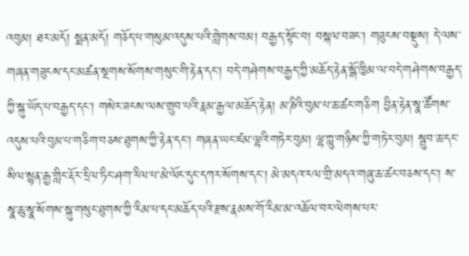འབུམ། ཐར་མདོ། སྨན་མདོ། གཅོད་པ་གསུམ་འདུས་པའི་གླེགས་བམ། བརྒྱད་སྟོང་བ། བསྐལ་བཟང་། གཟུངས་བསྡུས། དེ་ལས་གཞན་གཟུངས་དང་མཚན་སྔགས་སོགས་གསུང་གི་རྟེན་དང་། བདེ་གཤེགས་བརྒྱད་ཀྱི་མཆོད་རྟེན་སྒོ་ཁྱིམ་ལ་བདེ་གཤེགས་བརྒྱད་ཀྱི་སྐུ་ཡོད་པ་བརྒྱད་དང་། གསེར་ཟངས་ལས་གྲུབ་པའི་རྣམ་རྒྱལ་མཆོད་རྟེན། མ་ཎིའི་བུམ་པ་ཆ་ཚང་གཅིག བྱིན་རྟེན་སྣ་ཚོགས་འདུས་པའི་བུམ་པ་གཅིག་བཅས་ཐུགས་ཀྱི་རྟེན་དང་། གཞན་ཡང་ཛམ་ལྷའི་གཏེར་བུམ། ལྷ་ཀླུ་གཉིས་ཀྱི་གཏེར་བུམ། སྦུབ་ཆ་དང་སིལ་སྙན་རྒྱ་གླིང་རྡོར་དྲིལ་ཏིང་ཤག་རིལ་པ་མེ་ལོང་དུང་དཀར་སོགས་དང་། མེ་མདའ་རལ་གྲི་མདའ་གཞུ་ཆ་ཚང་བཅས་དང་། ས་སྣ་ཆུ་སྣ་སོགས་སྐུ་གསུང་ཐུགས་ཀྱི་རིམ་པ་དང་མཆོད་པའི་རྫས་རྣམས་གོ་རིམ་མ་འཆོལ་བར་ལེགས་པར་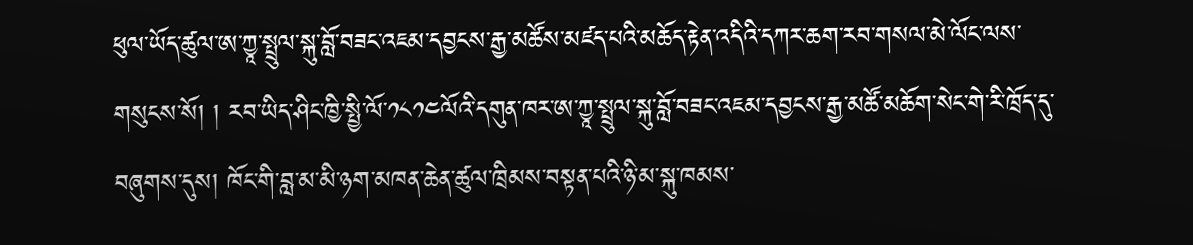ཕུལ་ཡོད་ཚུལ་ཨ་ཀྱཱ་སྤྲུལ་སྐུ་བློ་བཟང་འཇམ་དབྱངས་རྒྱ་མཚོས་མཛད་པའི་མཆོད་རྟེན་འདིའི་དཀར་ཆག་རབ་གསལ་མེ་ལོང་ལས་གསུངས་སོ། ། རབ་ཡིད་ཤིང་ཁྱི་སྤྱི་ལོ་༡༨༡༤ལོའི་དགུན་ཁར་ཨ་ཀྱཱ་སྤྲུལ་སྐུ་བློ་བཟང་འཇམ་དབྱངས་རྒྱ་མཚོ་མཆོག་སེང་གེ་རི་ཁྲོད་དུ་བཞུགས་དུས། ཁོང་གི་བླ་མ་མི་ཉག་མཁན་ཆེན་ཚུལ་ཁྲིམས་བསྟན་པའི་ཉི་མ་སྐུ་ཁམས་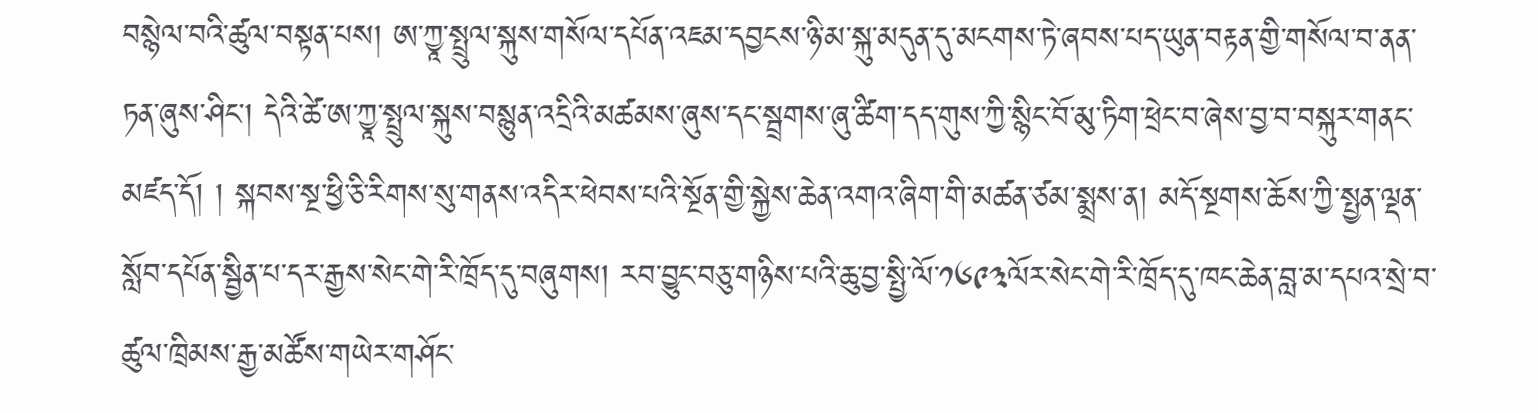བསྙེལ་བའི་ཚུལ་བསྟན་པས། ཨ་ཀྱཱ་སྤྲུལ་སྐུས་གསོལ་དཔོན་འཇམ་དབྱངས་ཉི་མ་སྐུ་མདུན་དུ་མངགས་ཏེ་ཞབས་པད་ཡུན་བརྟན་གྱི་གསོལ་བ་ནན་ཏན་ཞུས་ཤིང་། དེའི་ཚེ་ཨ་ཀྱཱ་སྤྲུལ་སྐུས་བསྙུན་འདྲིའི་མཚམས་ཞུས་དང་སྦྲགས་ཞུ་ཚིག་དད་གུས་ཀྱི་སྙིང་བོ་མུ་ཏིག་ཕྲེང་བ་ཞེས་བྱ་བ་བསྐུར་གནང་མཛད་དོ། ། སྐབས་སྔ་ཕྱི་ཅི་རིགས་སུ་གནས་འདིར་ཕེབས་པའི་སྔོན་གྱི་སྐྱེས་ཆེན་འགའ་ཞིག་གི་མཚན་ཙམ་སྨྲས་ན། མདོ་སྔགས་ཆོས་ཀྱི་སྤྱན་ལྡན་སློབ་དཔོན་སྦྱིན་པ་དར་རྒྱས་སེང་གེ་རི་ཁྲོད་དུ་བཞུགས། རབ་བྱུང་བཅུ་གཉིས་པའི་ཆུ་བྱ་སྤྱི་ལོ་༡༦༩༣ལོར་སེང་གེ་རི་ཁྲོད་དུ་ཁང་ཆེན་བླ་མ་དཔའ་སྲེ་བ་ཚུལ་ཁྲིམས་རྒྱ་མཚོས་གཡེར་གཤོང་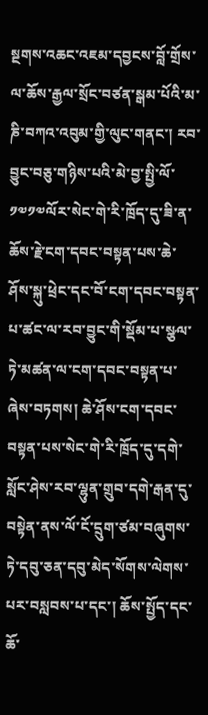སྔགས་འཆང་འཇམ་དབྱངས་བློ་གྲོས་ལ་ཆོས་རྒྱལ་སྲོང་བཙན་སྒམ་པོའི་མ་ཎི་བཀའ་འབུམ་གྱི་ལུང་གནང་། རབ་བྱུང་བཅུ་གཉིས་པའི་མེ་བྱ་སྤྱི་ལོ་༡༧༡༧ལོར་སེང་གེ་རི་ཁྲོད་དུ་ཟི་ན་ཆོས་རྗེ་ངག་དབང་བསྟན་པས་ཆེ་ཤོས་སྐུ་ཕྲེང་དང་བོ་ངག་དབང་བསྟན་པ་ཚང་ལ་རབ་བྱུང་གི་སྡོམ་པ་སྩལ་ཏེ་མཚན་ལ་ངག་དབང་བསྟན་པ་ཞེས་བཏགས། ཆེ་ཤོས་ངག་དབང་བསྟན་པས་སེང་གེ་རི་ཁྲོད་དུ་དགེ་སློང་ཤེས་རབ་ལྷུན་གྲུབ་དགེ་རྒན་དུ་བསྟེན་ནས་ལོ་ངོ་དྲུག་ཙམ་བཞུགས་ཏེ་དབུ་ཅན་དབུ་མེད་སོགས་ལེགས་པར་བསླབས་པ་དང་། ཆོས་སྤྱོད་དང་ཆོ་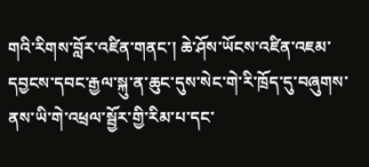གའི་རིགས་བློར་འཛིན་གནང་། ཆེ་ཤོས་ཡོངས་འཛིན་འཇམ་དབྱངས་དབང་རྒྱལ་སྐུ་ན་ཆུང་དུས་སེང་གེ་རི་ཁྲོད་དུ་བཞུགས་ནས་ཡི་གེ་འཕྲལ་སྦྱོར་གྱི་རིམ་པ་དང་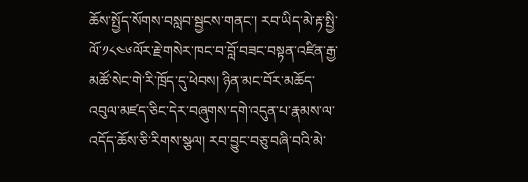ཆོས་སྤྱོད་སོགས་བསླབ་སྦྱངས་གནང་། རབ་ཡིད་མེ་རྟ་སྤྱི་ལོ་༡༨༤༦ལོར་རྗེ་གསེར་ཁང་བ་བློ་བཟང་བསྟན་འཛིན་རྒྱ་མཚོ་སེང་གེ་རི་ཁྲོད་དུ་ཕེབས། ཉིན་མང་བོར་མཆོད་འབུལ་མཛད་ཅིང་དེར་བཞུགས་དགེ་འདུན་པ་རྣམས་ལ་འདོད་ཆོས་ཅི་རིགས་སྩལ། རབ་བྱུང་བཅུ་བཞི་བའི་མེ་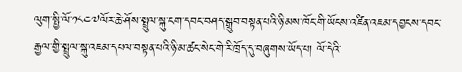ལུག་སྤྱི་ལོ་༡༨༤༧ལོར་ཆེ་ཤོས་སྤྲུལ་སྐུ་ངག་དབང་བཤད་སྒྲུབ་བསྟན་པའི་ཉི་མས་ཁོང་གི་ཡོངས་འཛིན་འཇམ་དབྱངས་དབང་རྒྱལ་གྱི་སྤྲུལ་སྐུ་འཇམ་དཔལ་བསྟན་པའི་ཉི་མ་ཚང་སེང་གེ་རི་ཁྲོད་དུ་བཞུགས་ཡོད་པ། ལོ་དེའི་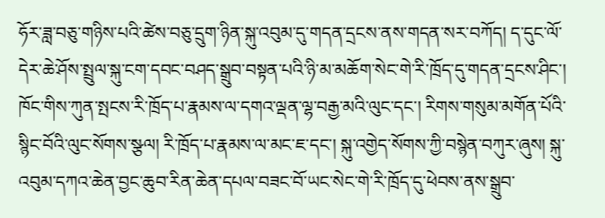ཧོར་ཟླ་བཅུ་གཉིས་པའི་ཚེས་བཅུ་དྲུག་ཉིན་སྐུ་འབུམ་དུ་གདན་དྲངས་ནས་གདན་སར་བཀོད། ད་དུང་ལོ་དེར་ཆེ་ཤོས་སྤྲུལ་སྐུ་ངག་དབང་བཤད་སྒྲུབ་བསྟན་པའི་ཉི་མ་མཆོག་སེང་གེ་རི་ཁྲོད་དུ་གདན་དྲངས་ཤིང་། ཁོང་གིས་ཀུན་སྤངས་རི་ཁྲོད་པ་རྣམས་ལ་དགའ་ལྡན་ལྷ་བརྒྱ་མའི་ལུང་དང་། རིགས་གསུམ་མགོན་པོའི་སྙིང་བོའི་ལུང་སོགས་སྩལ། རི་ཁྲོད་པ་རྣམས་ལ་མང་ཇ་དང་། སྐུ་འགྱེད་སོགས་ཀྱི་བསྙེན་བཀུར་ཞུས། སྐུ་འབུམ་དཀའ་ཆེན་བྱང་ཆུབ་རིན་ཆེན་དཔལ་བཟང་བོ་ཡང་སེང་གེ་རི་ཁྲོད་དུ་ཕེབས་ནས་སྒྲུབ་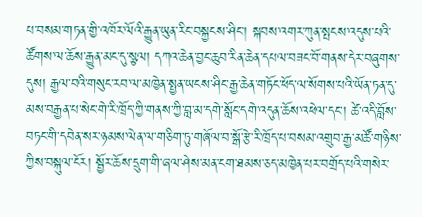པ་བསམ་གཏན་གྱི་འཁོར་ལོའི་རྒྱུན་ཡུན་རིང་བསྐྱངས་ཤིང་། སྐབས་འགར་ཀུན་སྤངས་འདུས་པའི་ཚོགས་ལ་ཆོས་རྒྱུན་མང་དུ་སྩལ། དཀའ་ཆེན་བྱང་ཆུབ་རིན་ཆེན་དཔལ་བཟང་བོ་གནས་དེར་བཞུགས་དུས། རྒྱལ་བའི་གསུང་རབ་ལ་མཁྱེན་སྤྱན་ཡངས་ཤིང་རྒྱ་ཆེན་གཏོང་ཕོད་ལ་སོགས་པའི་ཡོན་ཏན་དུ་མས་བརྒྱན་པ་སེང་གེ་རི་ཁྲོད་ཀྱི་གནས་ཀྱི་བླ་མ་དགེ་སློང་དགེ་འདུན་ཆོས་འཕེལ་དང་། ཚེ་འདི་བློས་བཏང་གི་དབེན་སར་ཉམས་ལེན་ལ་གཅིག་ཏུ་གཞོལ་བ་སྒོ་རྩེ་རི་ཁྲོད་པ་བསམ་འགྲུབ་རྒྱ་མཚོ་གཉིས་ཀྱིས་བསྐུལ་ངོར། སྦྱོར་ཆོས་དྲུག་གི་ཞལ་ཤེས་མན་ངག་ཐམས་ཅད་མཁྱེན་པར་བགྲོད་པའི་གསེར་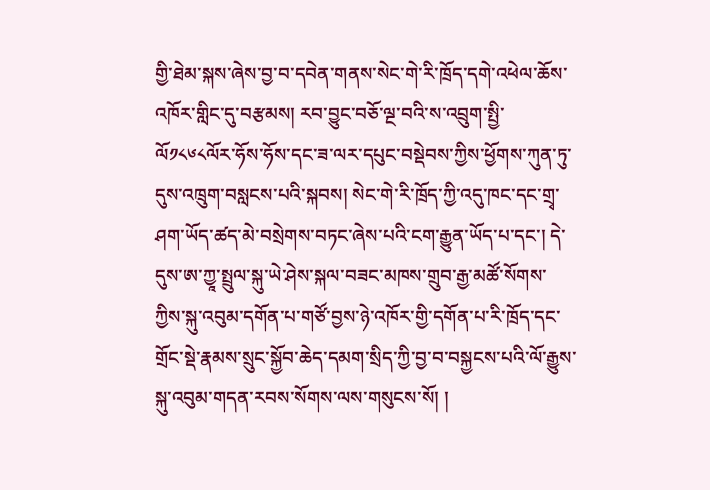གྱི་ཐེམ་སྐས་ཞེས་བྱ་བ་དབེན་གནས་སེང་གེ་རི་ཁྲོད་དགེ་འཕེལ་ཆོས་འཁོར་གླིང་དུ་བརྩམས། རབ་བྱུང་བཅོ་ལྔ་བའི་ས་འབྲུག་སྤྱི་ལོ༡༨༦༨ལོར་ཧོས་ཧོས་དང་ཟ་ལར་དཔུང་བསྡེབས་ཀྱིས་ཕྱོགས་ཀུན་ཏུ་དུས་འཁྲུག་བསླངས་པའི་སྐབས། སེང་གེ་རི་ཁྲོད་ཀྱི་འདུ་ཁང་དང་གྲྭ་ཤག་ཡོད་ཚད་མེ་བསྲེགས་བཏང་ཞེས་པའི་ངག་རྒྱུན་ཡོད་པ་དང་། དེ་དུས་ཨ་ཀྱཱ་སྤྲུལ་སྐུ་ཡེ་ཤེས་སྐལ་བཟང་མཁས་གྲུབ་རྒྱ་མཚོ་སོགས་ཀྱིས་སྐུ་འབུམ་དགོན་པ་གཙོ་བྱས་ཉེ་འཁོར་གྱི་དགོན་པ་རི་ཁྲོད་དང་གྲོང་སྡེ་རྣམས་སྲུང་སྐྱོབ་ཆེད་དམག་སྲིད་ཀྱི་བྱ་བ་བསྐྱངས་པའི་ལོ་རྒྱུས་སྐུ་འབུམ་གདན་རབས་སོགས་ལས་གསུངས་སོ། །